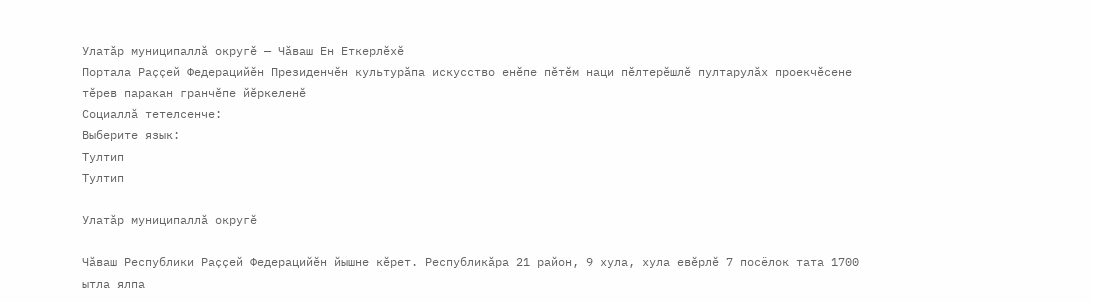Улатӑр муниципаллӑ округӗ — Чӑваш Ен Еткерлӗхӗ
Портала Раҫҫей Федерацийӗн Президенчӗн культурӑпа искусство енӗпе пӗтӗм наци пӗлтерӗшлӗ пултарулӑх проекчӗсене тӗрев паракан гранчӗпе йӗркеленӗ
Социаллӑ тетелсенче:
Выберите язык:
Тултип
Тултип

Улатӑр муниципаллӑ округӗ

Чӑваш Республики Раҫҫей Федерацийӗн йышне кӗрет. Республикӑра 21 район, 9 хула, хула евӗрлӗ 7 посёлок тата 1700 ытла ялпа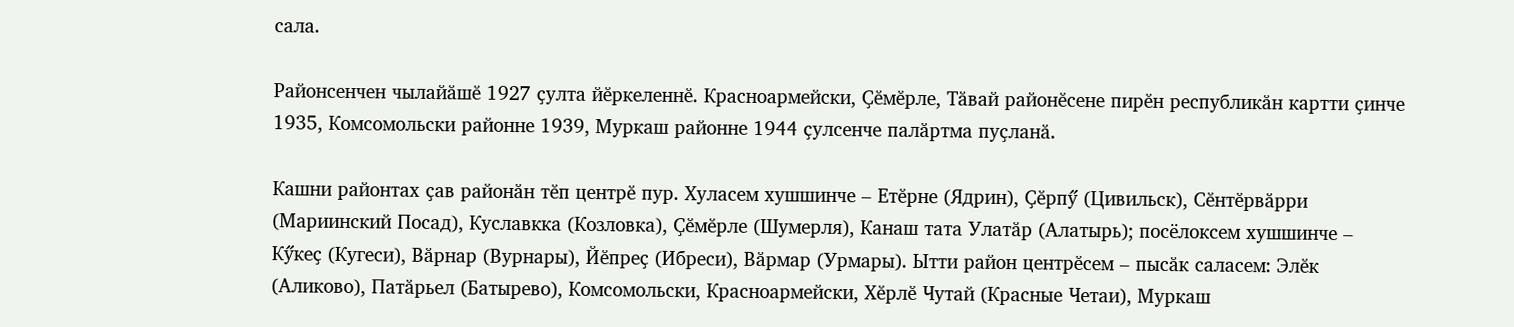сала.

Районсенчен чылайӑшӗ 1927 ҫулта йӗркеленнӗ. Красноармейски, Ҫӗмӗрле, Тӑвай районӗсене пирӗн республикӑн картти ҫинче 1935, Комсомольски районне 1939, Муркаш районне 1944 ҫулсенче палӑртма пуҫланӑ.

Кашни районтах ҫав районӑн тӗп центрӗ пур. Хуласем хушшинче – Етӗрне (Ядрин), Ҫӗрпӳ (Цивильск), Сӗнтӗрвӑрри (Мариинский Посад), Куславкка (Козловка), Ҫӗмӗрле (Шумерля), Канаш тата Улатӑр (Алатырь); посёлоксем хушшинче – Кӳкеҫ (Кугеси), Вӑрнар (Вурнары), Йӗпреҫ (Ибреси), Вӑрмар (Урмары). Ытти район центрӗсем – пысӑк саласем: Элӗк (Аликово), Патӑрьел (Батырево), Комсомольски, Красноармейски, Хӗрлӗ Чутай (Красные Четаи), Муркаш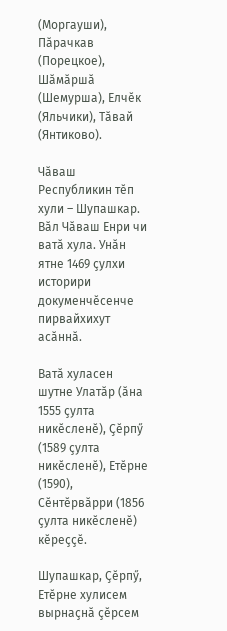(Моргауши), Пӑрачкав (Порецкое), Шӑмӑршӑ (Шемурша), Елчӗк (Яльчики), Тӑвай (Янтиково).

Чӑваш Республикин тӗп хули – Шупашкар. Вӑл Чӑваш Енри чи ватӑ хула. Унӑн ятне 1469 ҫулхи историри докуменчӗсенче пирвайхихут асӑннӑ.

Ватӑ хуласен шутне Улатӑр (ӑна 1555 ҫулта никӗсленӗ), Ҫӗрпӳ (1589 ҫулта никӗсленӗ), Етӗрне (1590), Сӗнтӗрвӑрри (1856 ҫулта никӗсленӗ) кӗреҫҫӗ.

Шупашкар, Ҫӗрпӳ, Етӗрне хулисем вырнаҫнӑ ҫӗрсем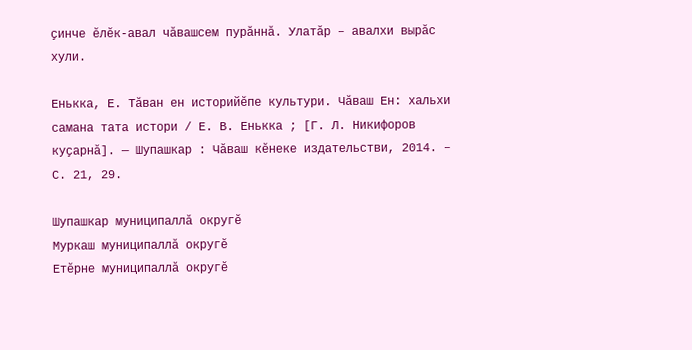ҫинче ӗлӗк-авал чӑвашсем пурӑннӑ. Улатӑр – авалхи вырӑс хули.

Енькка, Е. Тӑван ен историйӗпе культури. Чӑваш Ен: хальхи самана тата истори / Е. В. Енькка ; [Г. Л. Никифоров куҫарнӑ]. — Шупашкар : Чӑваш кӗнеке издательстви, 2014. – С. 21, 29.

Шупашкар муниципаллӑ округӗ
Муркаш муниципаллӑ округӗ
Етӗрне муниципаллӑ округӗ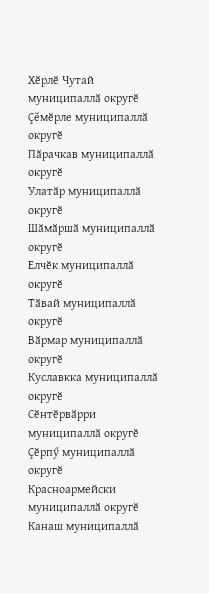Хӗрлӗ Чутай муниципаллӑ округӗ
Ҫĕмӗрле муниципаллӑ округӗ
Пӑрачкав муниципаллӑ округӗ
Улатӑр муниципаллӑ округӗ
Шӑмӑршӑ муниципаллӑ округӗ
Елчӗк муниципаллӑ округӗ
Тӑвай муниципаллӑ округӗ
Вӑрмар муниципаллӑ округӗ
Куславкка муниципаллӑ округӗ
Сӗнтӗрвӑрри муниципаллӑ округӗ
Ҫӗрпӳ муниципаллӑ округӗ
Красноармейски муниципаллӑ округӗ
Канаш муниципаллӑ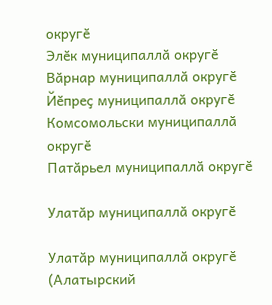округӗ
Элӗк муниципаллӑ округӗ
Вӑрнар муниципаллӑ округӗ
Йӗпреҫ муниципаллӑ округӗ
Комсомольски муниципаллӑ округӗ
Патӑрьел муниципаллӑ округӗ

Улатӑр муниципаллӑ округӗ

Улатӑр муниципаллӑ округӗ (Алатырский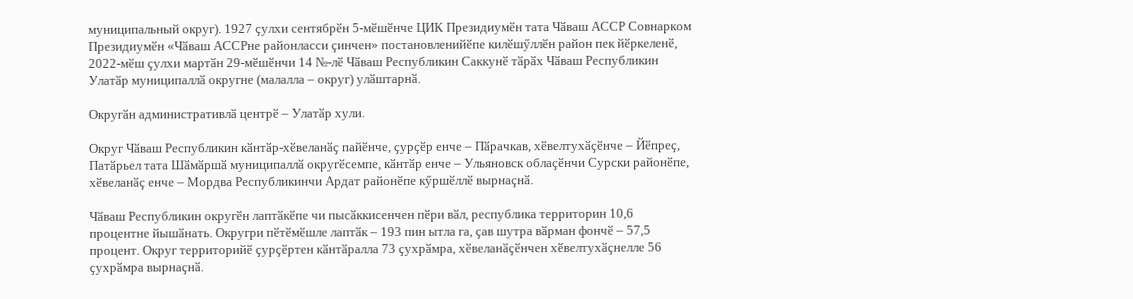муниципальный округ). 1927 ҫулхи сентябрӗн 5-мӗшӗнче ЦИК Президиумӗн тата Чӑваш АССР Совнарком Президиумӗн «Чӑваш АССРне районласси ҫинчен» постановленийӗпе килӗшӳллӗн район пек йӗркеленӗ, 2022-мӗш ҫулхи мартӑн 29-мӗшӗнчи 14 №-лӗ Чӑваш Республикин Саккунӗ тӑрӑх Чӑваш Республикин Улатӑр муниципаллӑ округне (малалла – округ) улӑштарнӑ.

Округӑн административлӑ центрӗ – Улатӑр хули.

Округ Чӑваш Республикин кӑнтӑр-хӗвеланӑҫ пайӗнче, ҫурҫӗр енче – Пӑрачкав, хӗвелтухӑҫӗнче – Йӗпреҫ, Патӑрьел тата Шӑмӑршӑ муниципаллӑ округӗсемпе, кӑнтӑр енче – Ульяновск облаҫӗнчи Сурски районӗпе, хӗвеланӑҫ енче – Мордва Республикинчи Ардат районӗпе кӳршӗллӗ вырнаҫнӑ.

Чӑваш Республикин округӗн лаптӑкӗпе чи пысӑккисенчен пӗри вӑл, республика территорин 10,6 процентне йышӑнать. Округри пӗтӗмӗшле лаптӑк – 193 пин ытла га, ҫав шутра вӑрман фончӗ – 57,5 процент. Округ территорийӗ ҫурҫӗртен кӑнтӑралла 73 ҫухрӑмра, хӗвеланӑҫӗнчен хӗвелтухӑҫнелле 56 ҫухрӑмра вырнаҫнӑ.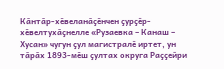Кӑнтӑр-хӗвеланӑҫӗнчен ҫурҫӗр-хӗвелтухӑҫнелле «Рузаевка – Канаш – Хусан» чугун ҫул магистралӗ иртет, ун тӑрӑх 1893-мӗш ҫултах округа Раҫҫейри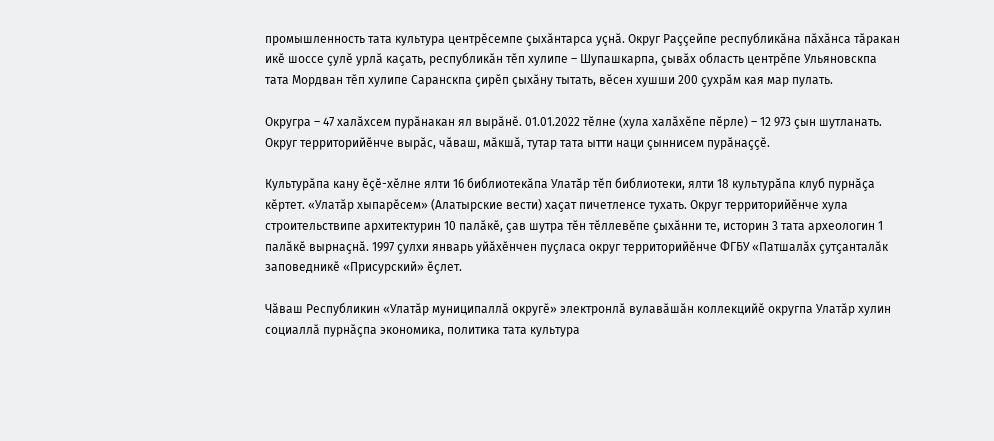промышленность тата культура центрӗсемпе ҫыхӑнтарса уҫнӑ. Округ Раҫҫейпе республикӑна пӑхӑнса тӑракан икӗ шоссе ҫулӗ урлӑ каҫать, республикӑн тӗп хулипе – Шупашкарпа, ҫывӑх область центрӗпе Ульяновскпа тата Мордван тӗп хулипе Саранскпа ҫирӗп ҫыхӑну тытать, вӗсен хушши 200 ҫухрӑм кая мар пулать.

Округра – 47 халӑхсем пурӑнакан ял вырӑнӗ. 01.01.2022 тӗлне (хула халӑхӗпе пӗрле) – 12 973 ҫын шутланать. Округ территорийӗнче вырӑс, чӑваш, мӑкшӑ, тутар тата ытти наци ҫыннисем пурӑнаҫҫӗ.

Культурӑпа кану ӗҫӗ-хӗлне ялти 16 библиотекӑпа Улатӑр тӗп библиотеки, ялти 18 культурӑпа клуб пурнӑҫа кӗртет. «Улатӑр хыпарӗсем» (Алатырские вести) хаҫат пичетленсе тухать. Округ территорийӗнче хула строительствипе архитектурин 10 палӑкӗ, ҫав шутра тӗн тӗллевӗпе ҫыхӑнни те, историн 3 тата археологин 1 палӑкӗ вырнаҫнӑ. 1997 ҫулхи январь уйӑхӗнчен пуҫласа округ территорийӗнче ФГБУ «Патшалӑх ҫутҫанталӑк заповедникӗ «Присурский» ӗҫлет.

Чӑваш Республикин «Улатӑр муниципаллӑ округӗ» электронлӑ вулавӑшӑн коллекцийӗ округпа Улатӑр хулин социаллӑ пурнӑҫпа экономика, политика тата культура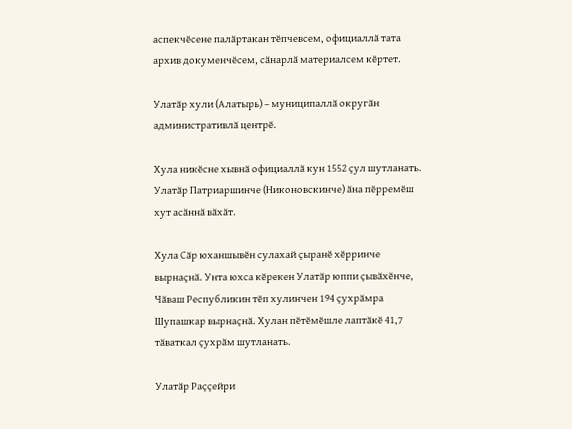аспекчӗсене палӑртакан тӗпчевсем, официаллӑ тата архив докуменчӗсем, сӑнарлӑ материалсем кӗртет.

Улатӑр хули (Алатырь) – муниципаллӑ округӑн административлӑ центрӗ.

Хула никӗсне хывнӑ официаллӑ кун 1552 ҫул шутланать. Улатӑр Патриаршинче (Никоновскинче) ӑна пӗрремӗш хут асӑннӑ вӑхӑт.

Хула Сӑр юханшывӗн сулахай ҫыранӗ хӗрринче вырнаҫнӑ. Унта юхса кӗрекен Улатӑр юппи ҫывӑхӗнче, Чӑваш Республикин тӗп хулинчен 194 ҫухрӑмра Шупашкар вырнаҫнӑ. Хулан пӗтӗмӗшле лаптӑкӗ 41,7 тӑваткал ҫухрӑм шутланать.

Улатӑр Раҫҫейри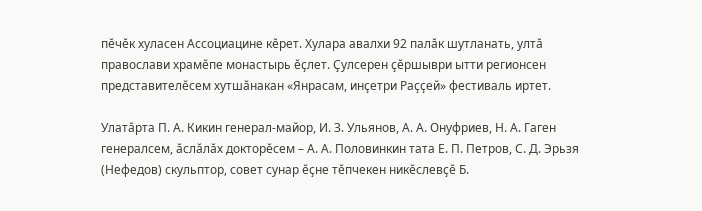пӗчӗк хуласен Ассоциацине кӗрет. Хулара авалхи 92 палӑк шутланать, ултӑ православи храмӗпе монастырь ӗҫлет. Ҫулсерен ҫӗршыври ытти регионсен представителӗсем хутшӑнакан «Янрасам, инҫетри Раҫҫей» фестиваль иртет.

Улатӑрта П. А. Кикин генерал-майор, И. З. Ульянов, А. А. Онуфриев, Н. А. Гаген генералсем, ӑслӑлӑх докторӗсем – А. А. Половинкин тата Е. П. Петров, С. Д. Эрьзя (Нефедов) скульптор, совет сунар ӗҫне тӗпчекен никӗслевҫӗ Б.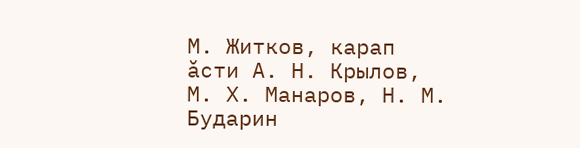М. Житков, карап ӑсти А. Н. Крылов, М. Х. Манаров, Н. М. Бударин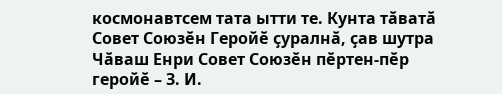космонавтсем тата ытти те. Кунта тӑватӑ Совет Союзӗн Геройӗ ҫуралнӑ, ҫав шутра Чӑваш Енри Совет Союзӗн пӗртен-пӗр геройӗ – З. И.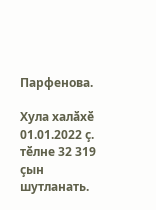Парфенова.

Хула халӑхӗ 01.01.2022 ҫ. тӗлне 32 319 ҫын шутланать.